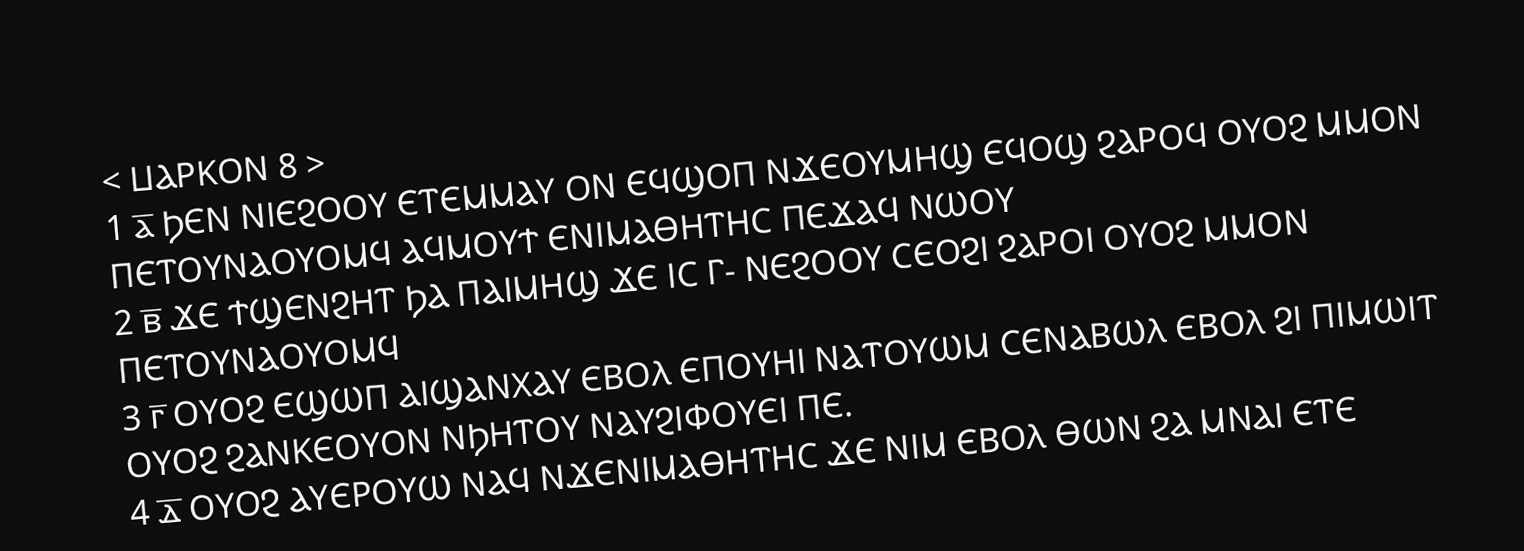< ⳘⲀⲢⲔⲞⲚ 8 >
1 ⲁ̅ ϦⲈⲚ ⲚⲒⲈϨⲞⲞⲨ ⲈⲦⲈⲘⲘⲀⲨ ⲞⲚ ⲈϤϢⲞⲠ ⲚϪⲈⲞⲨⲘⲎϢ ⲈϤⲞϢ ϨⲀⲢⲞϤ ⲞⲨⲞϨ ⲘⲘⲞⲚ ⲠⲈⲦⲞⲨⲚⲀⲞⲨⲞⲘϤ ⲀϤⲘⲞⲨϮ ⲈⲚⲒⲘⲀⲐⲎⲦⲎⲤ ⲠⲈϪⲀϤ ⲚⲰⲞⲨ
2 ⲃ̅ ϪⲈ ϮϢⲈⲚϨⲎⲦ ϦⲀ ⲠⲀⲒⲘⲎϢ ϪⲈ ⲒⲤ Ⲅ- ⲚⲈϨⲞⲞⲨ ⲤⲈⲞϨⲒ ϨⲀⲢⲞⲒ ⲞⲨⲞϨ ⲘⲘⲞⲚ ⲠⲈⲦⲞⲨⲚⲀⲞⲨⲞⲘϤ
3 ⲅ̅ ⲞⲨⲞϨ ⲈϢⲰⲠ ⲀⲒϢⲀⲚⲬⲀⲨ ⲈⲂⲞⲖ ⲈⲠⲞⲨⲎⲒ ⲚⲀⲦⲞⲨⲰⲘ ⲤⲈⲚⲀⲂⲰⲖ ⲈⲂⲞⲖ ϨⲒ ⲠⲒⲘⲰⲒⲦ ⲞⲨⲞϨ ϨⲀⲚⲔⲈⲞⲨⲞⲚ ⲚϦⲎⲦⲞⲨ ⲚⲀⲨϨⲒⲪⲞⲨⲈⲒ ⲠⲈ.
4 ⲇ̅ ⲞⲨⲞϨ ⲀⲨⲈⲢⲞⲨⲰ ⲚⲀϤ ⲚϪⲈⲚⲒⲘⲀⲐⲎⲦⲎⲤ ϪⲈ ⲚⲒⲘ ⲈⲂⲞⲖ ⲐⲰⲚ ϨⲀ ⲘⲚⲀⲒ ⲈⲦⲈ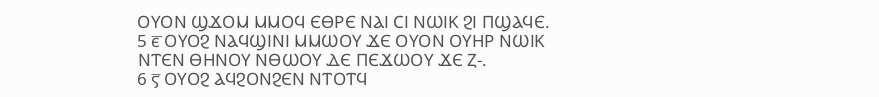ⲞⲨⲞⲚ ϢϪⲞⲘ ⲘⲘⲞϤ ⲈⲐⲢⲈ ⲚⲀⲒ ⲤⲒ ⲚⲰⲒⲔ ϨⲒ ⲠϢⲀϤⲈ.
5 ⲉ̅ ⲞⲨⲞϨ ⲚⲀϤϢⲒⲚⲒ ⲘⲘⲰⲞⲨ ϪⲈ ⲞⲨⲞⲚ ⲞⲨⲎⲢ ⲚⲰⲒⲔ ⲚⲦⲈⲚ ⲐⲎⲚⲞⲨ ⲚⲐⲰⲞⲨ ⲆⲈ ⲠⲈϪⲰⲞⲨ ϪⲈ Ⲍ-.
6 ⲋ̅ ⲞⲨⲞϨ ⲀϤϨⲞⲚϨⲈⲚ ⲚⲦⲞⲦϤ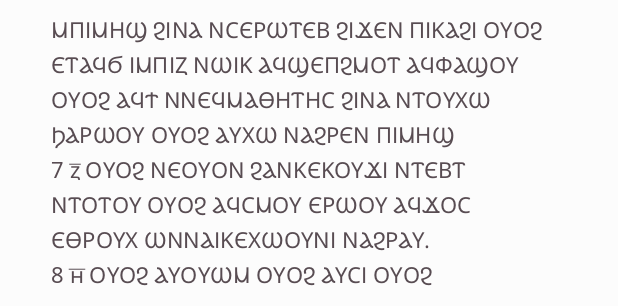ⲘⲠⲒⲘⲎϢ ϨⲒⲚⲀ ⲚⲤⲈⲢⲰⲦⲈⲂ ϨⲒϪⲈⲚ ⲠⲒⲔⲀϨⲒ ⲞⲨⲞϨ ⲈⲦⲀϤϬ ⲒⲘⲠⲒⲌ ⲚⲰⲒⲔ ⲀϤϢⲈⲠϨⲘⲞⲦ ⲀϤⲪⲀϢⲞⲨ ⲞⲨⲞϨ ⲀϤϮ ⲚⲚⲈϤⲘⲀⲐⲎⲦⲎⲤ ϨⲒⲚⲀ ⲚⲦⲞⲨⲬⲰ ϦⲀⲢⲰⲞⲨ ⲞⲨⲞϨ ⲀⲨⲬⲰ ⲚⲀϨⲢⲈⲚ ⲠⲒⲘⲎϢ
7 ⲍ̅ ⲞⲨⲞϨ ⲚⲈⲞⲨⲞⲚ ϨⲀⲚⲔⲈⲔⲞⲨϪⲒ ⲚⲦⲈⲂⲦ ⲚⲦⲞⲦⲞⲨ ⲞⲨⲞϨ ⲀϤⲤⲘⲞⲨ ⲈⲢⲰⲞⲨ ⲀϤϪⲞⲤ ⲈⲐⲢⲞⲨⲬ ⲰⲚⲚⲀⲒⲔⲈⲬⲰⲞⲨⲚⲒ ⲚⲀϨⲢⲀⲨ.
8 ⲏ̅ ⲞⲨⲞϨ ⲀⲨⲞⲨⲰⲘ ⲞⲨⲞϨ ⲀⲨⲤⲒ ⲞⲨⲞϨ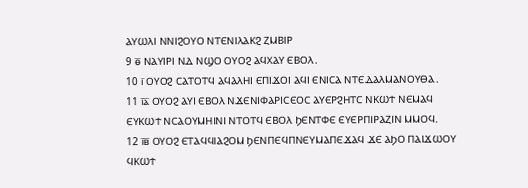ⲀⲨⲰⲖⲒ ⲚⲚⲒϨⲞⲨⲞ ⲚⲦⲈⲚⲒⲖⲀⲔϨ ⲌⲘⲂⲒⲢ
9 ⲑ̅ ⲚⲀⲨⲒⲢⲒ ⲚⲆ ⲚϢⲞ ⲞⲨⲞϨ ⲀϤⲬⲀⲨ ⲈⲂⲞⲖ.
10 ⲓ̅ ⲞⲨⲞϨ ⲤⲀⲦⲞⲦϤ ⲀϤⲀⲖⲎⲒ ⲈⲠⲒϪⲞⲒ ⲀϤⲒ ⲈⲚⲒⲤⲀ ⲚⲦⲈⲆⲀⲖⲘⲀⲚⲞⲨⲐⲀ.
11 ⲓ̅ⲁ̅ ⲞⲨⲞϨ ⲀⲨⲒ ⲈⲂⲞⲖ ⲚϪⲈⲚⲒⲪⲀⲢⲒⲤⲈⲞⲤ ⲀⲨⲈⲢϨⲎⲦⲤ ⲚⲔⲰϮ ⲚⲈⲘⲀϤ ⲈⲨⲔⲰϮ ⲚⲤⲀⲞⲨⲘⲎⲒⲚⲒ ⲚⲦⲞⲦϤ ⲈⲂⲞⲖ ϦⲈⲚⲦⲪⲈ ⲈⲨⲈⲢⲠⲒⲢⲀⲌⲒⲚ ⲘⲘⲞϤ.
12 ⲓ̅ⲃ̅ ⲞⲨⲞϨ ⲈⲦⲀϤϤⲒⲀϨⲞⲘ ϦⲈⲚⲠⲈϤⲠⲚⲈⲨⲘⲀⲠⲈϪⲀϤ ϪⲈ ⲀϦⲞ ⲠⲀⲒϪⲰⲞⲨ ϤⲔⲰϮ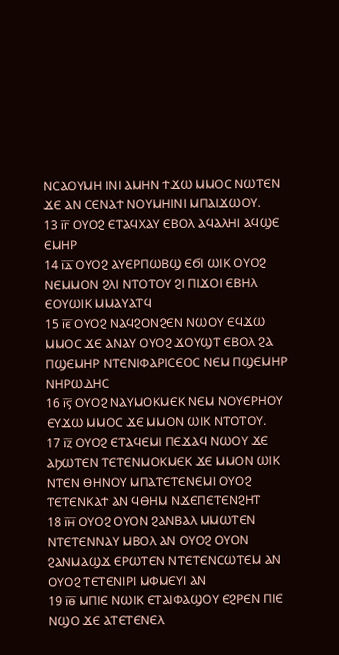ⲚⲤⲀⲞⲨⲘⲎ ⲒⲚⲒ ⲀⲘⲎⲚ ϮϪⲰ ⲘⲘⲞⲤ ⲚⲰⲦⲈⲚ ϪⲈ ⲀⲚ ⲤⲈⲚⲀϮ ⲚⲞⲨⲘⲎⲒⲚⲒ ⲘⲠⲀⲒϪⲰⲞⲨ.
13 ⲓ̅ⲅ̅ ⲞⲨⲞϨ ⲈⲦⲀϤⲬⲀⲨ ⲈⲂⲞⲖ ⲀϤⲀⲖⲎⲒ ⲀϤϢⲈ ⲈⲘⲎⲢ
14 ⲓ̅ⲇ̅ ⲞⲨⲞϨ ⲀⲨⲈⲢⲠⲰⲂϢ ⲈϬⲒ ⲰⲒⲔ ⲞⲨⲞϨ ⲚⲈⲘⲘⲞⲚ ϨⲖⲒ ⲚⲦⲞⲦⲞⲨ ϨⲒ ⲠⲒϪⲞⲒ ⲈⲂⲎⲖ ⲈⲞⲨⲰⲒⲔ ⲘⲘⲀⲨⲀⲦϤ
15 ⲓ̅ⲉ̅ ⲞⲨⲞϨ ⲚⲀϤϨⲞⲚϨⲈⲚ ⲚⲰⲞⲨ ⲈϤϪⲰ ⲘⲘⲞⲤ ϪⲈ ⲀⲚⲀⲨ ⲞⲨⲞϨ ϪⲞⲨϢⲦ ⲈⲂⲞⲖ ϨⲀ ⲠϢⲈⲘⲎⲢ ⲚⲦⲈⲚⲒⲪⲀⲢⲒⲤⲈⲞⲤ ⲚⲈⲘ ⲠϢⲈⲘⲎⲢ ⲚⲎⲢⲰⲆⲎⲤ
16 ⲓ̅ⲋ̅ ⲞⲨⲞϨ ⲚⲀⲨⲘⲞⲔⲘⲈⲔ ⲚⲈⲘ ⲚⲞⲨⲈⲢⲎⲞⲨ ⲈⲨϪⲰ ⲘⲘⲞⲤ ϪⲈ ⲘⲘⲞⲚ ⲰⲒⲔ ⲚⲦⲞⲦⲞⲨ.
17 ⲓ̅ⲍ̅ ⲞⲨⲞϨ ⲈⲦⲀϤⲈⲘⲒ ⲠⲈϪⲀϤ ⲚⲰⲞⲨ ϪⲈ ⲀϦⲰⲦⲈⲚ ⲦⲈⲦⲈⲚⲘⲞⲔⲘⲈⲔ ϪⲈ ⲘⲘⲞⲚ ⲰⲒⲔ ⲚⲦⲈⲚ ⲐⲎⲚⲞⲨ ⲘⲠⲀⲦⲈⲦⲈⲚⲈⲘⲒ ⲞⲨⲞϨ ⲦⲈⲦⲈⲚⲔⲀϮ ⲀⲚ ϤⲐⲎⲘ ⲚϪⲈⲠⲈⲦⲈⲚϨⲎⲦ
18 ⲓ̅ⲏ̅ ⲞⲨⲞϨ ⲞⲨⲞⲚ ϨⲀⲚⲂⲀⲖ ⲘⲘⲰⲦⲈⲚ ⲚⲦⲈⲦⲈⲚⲚⲀⲨ ⲘⲂⲞⲖ ⲀⲚ ⲞⲨⲞϨ ⲞⲨⲞⲚ ϨⲀⲚⲘⲀϢϪ ⲈⲢⲰⲦⲈⲚ ⲚⲦⲈⲦⲈⲚⲤⲰⲦⲈⲘ ⲀⲚ ⲞⲨⲞϨ ⲦⲈⲦⲈⲚⲒⲢⲒ ⲘⲪⲘⲈⲨⲒ ⲀⲚ
19 ⲓ̅ⲑ̅ ⲘⲠⲒⲈ ⲚⲰⲒⲔ ⲈⲦⲀⲒⲪⲀϢⲞⲨ ⲈϨⲢⲈⲚ ⲠⲒⲈ ⲚϢⲞ ϪⲈ ⲀⲦⲈⲦⲈⲚⲈⲖ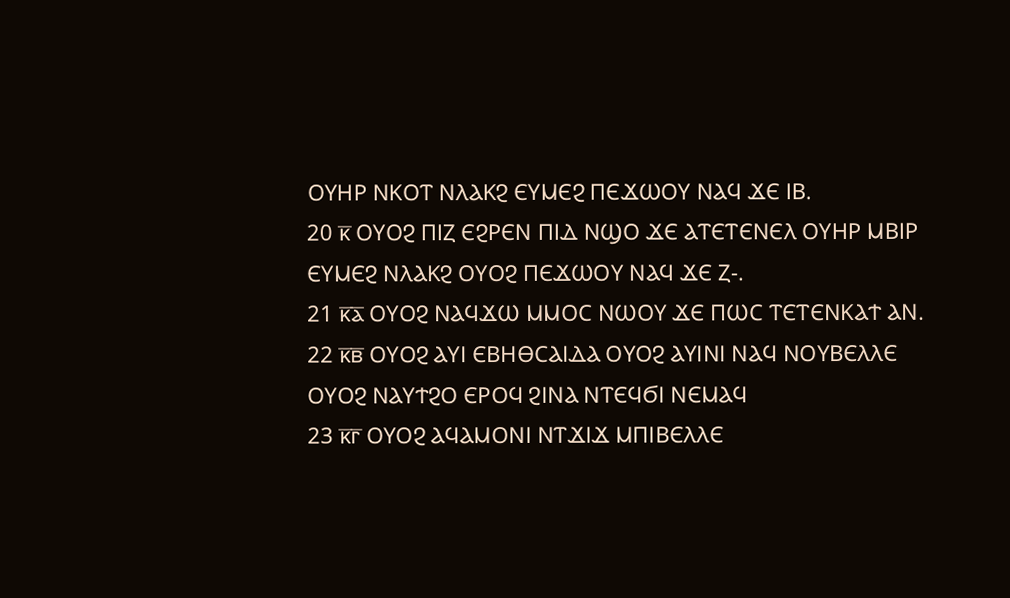ⲞⲨⲎⲢ ⲚⲔⲞⲦ ⲚⲖⲀⲔϨ ⲈⲨⲘⲈϨ ⲠⲈϪⲰⲞⲨ ⲚⲀϤ ϪⲈ ⲒⲂ.
20 ⲕ̅ ⲞⲨⲞϨ ⲠⲒⲌ ⲈϨⲢⲈⲚ ⲠⲒⲆ ⲚϢⲞ ϪⲈ ⲀⲦⲈⲦⲈⲚⲈⲖ ⲞⲨⲎⲢ ⲘⲂⲒⲢ ⲈⲨⲘⲈϨ ⲚⲖⲀⲔϨ ⲞⲨⲞϨ ⲠⲈϪⲰⲞⲨ ⲚⲀϤ ϪⲈ Ⲍ-.
21 ⲕ̅ⲁ̅ ⲞⲨⲞϨ ⲚⲀϤϪⲰ ⲘⲘⲞⲤ ⲚⲰⲞⲨ ϪⲈ ⲠⲰⲤ ⲦⲈⲦⲈⲚⲔⲀϮ ⲀⲚ.
22 ⲕ̅ⲃ̅ ⲞⲨⲞϨ ⲀⲨⲒ ⲈⲂⲎⲐⲤⲀⲒⲆⲀ ⲞⲨⲞϨ ⲀⲨⲒⲚⲒ ⲚⲀϤ ⲚⲞⲨⲂⲈⲖⲖⲈ ⲞⲨⲞϨ ⲚⲀⲨϮϨⲞ ⲈⲢⲞϤ ϨⲒⲚⲀ ⲚⲦⲈϤϬⲒ ⲚⲈⲘⲀϤ
23 ⲕ̅ⲅ̅ ⲞⲨⲞϨ ⲀϤⲀⲘⲞⲚⲒ ⲚⲦϪⲒϪ ⲘⲠⲒⲂⲈⲖⲖⲈ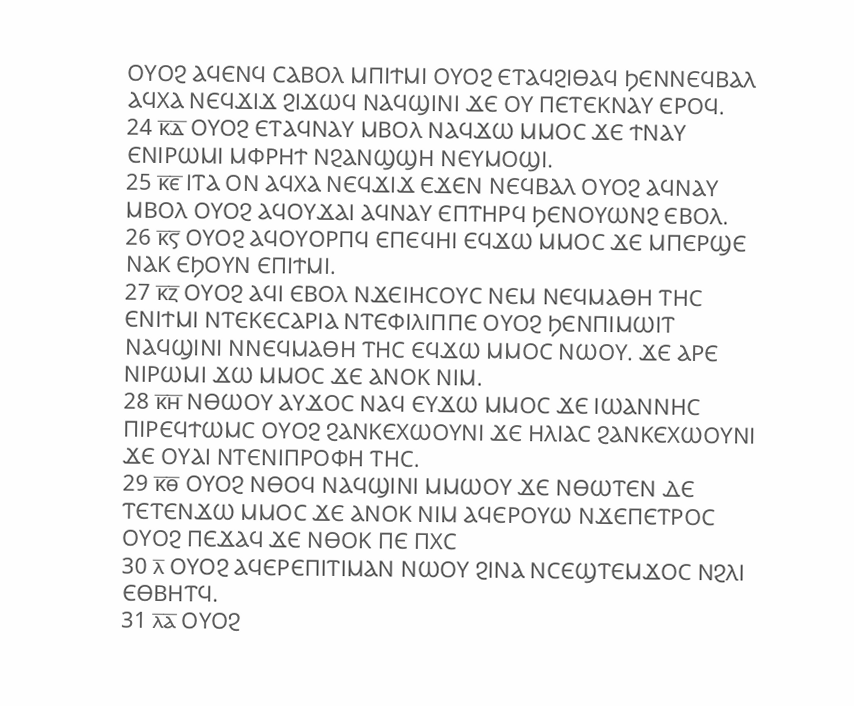ⲞⲨⲞϨ ⲀϤⲈⲚϤ ⲤⲀⲂⲞⲖ ⲘⲠⲒϮⲘⲒ ⲞⲨⲞϨ ⲈⲦⲀϤϨⲒⲐⲀϤ ϦⲈⲚⲚⲈϤⲂⲀⲖ ⲀϤⲬⲀ ⲚⲈϤϪⲒϪ ϨⲒϪⲰϤ ⲚⲀϤϢⲒⲚⲒ ϪⲈ ⲞⲨ ⲠⲈⲦⲈⲔⲚⲀⲨ ⲈⲢⲞϤ.
24 ⲕ̅ⲇ̅ ⲞⲨⲞϨ ⲈⲦⲀϤⲚⲀⲨ ⲘⲂⲞⲖ ⲚⲀϤϪⲰ ⲘⲘⲞⲤ ϪⲈ ϮⲚⲀⲨ ⲈⲚⲒⲢⲰⲘⲒ ⲘⲪⲢⲎϮ ⲚϨⲀⲚϢϢⲎ ⲚⲈⲨⲘⲞϢⲒ.
25 ⲕ̅ⲉ̅ ⲒⲦⲀ ⲞⲚ ⲀϤⲬⲀ ⲚⲈϤϪⲒϪ ⲈϪⲈⲚ ⲚⲈϤⲂⲀⲖ ⲞⲨⲞϨ ⲀϤⲚⲀⲨ ⲘⲂⲞⲖ ⲞⲨⲞϨ ⲀϤⲞⲨϪⲀⲒ ⲀϤⲚⲀⲨ ⲈⲠⲦⲎⲢϤ ϦⲈⲚⲞⲨⲰⲚϨ ⲈⲂⲞⲖ.
26 ⲕ̅ⲋ̅ ⲞⲨⲞϨ ⲀϤⲞⲨⲞⲢⲠϤ ⲈⲠⲈϤⲎⲒ ⲈϤϪⲰ ⲘⲘⲞⲤ ϪⲈ ⲘⲠⲈⲢϢⲈ ⲚⲀⲔ ⲈϦⲞⲨⲚ ⲈⲠⲒϮⲘⲒ.
27 ⲕ̅ⲍ̅ ⲞⲨⲞϨ ⲀϤⲒ ⲈⲂⲞⲖ ⲚϪⲈⲒⲎⲤⲞⲨⲤ ⲚⲈⲘ ⲚⲈϤⲘⲀⲐⲎ ⲦⲎⲤ ⲈⲚⲒϮⲘⲒ ⲚⲦⲈⲔⲈⲤⲀⲢⲒⲀ ⲚⲦⲈⲪⲒⲖⲒⲠⲠⲈ ⲞⲨⲞϨ ϦⲈⲚⲠⲒⲘⲰⲒⲦ ⲚⲀϤϢⲒⲚⲒ ⲚⲚⲈϤⲘⲀⲐⲎ ⲦⲎⲤ ⲈϤϪⲰ ⲘⲘⲞⲤ ⲚⲰⲞⲨ. ϪⲈ ⲀⲢⲈ ⲚⲒⲢⲰⲘⲒ ϪⲰ ⲘⲘⲞⲤ ϪⲈ ⲀⲚⲞⲔ ⲚⲒⲘ.
28 ⲕ̅ⲏ̅ ⲚⲐⲰⲞⲨ ⲀⲨϪⲞⲤ ⲚⲀϤ ⲈⲨϪⲰ ⲘⲘⲞⲤ ϪⲈ ⲒⲰⲀⲚⲚⲎⲤ ⲠⲒⲢⲈϤϮⲰⲘⲤ ⲞⲨⲞϨ ϨⲀⲚⲔⲈⲬⲰⲞⲨⲚⲒ ϪⲈ ⲎⲖⲒⲀⲤ ϨⲀⲚⲔⲈⲬⲰⲞⲨⲚⲒ ϪⲈ ⲞⲨⲀⲒ ⲚⲦⲈⲚⲒⲠⲢⲞⲪⲎ ⲦⲎⲤ.
29 ⲕ̅ⲑ̅ ⲞⲨⲞϨ ⲚⲐⲞϤ ⲚⲀϤϢⲒⲚⲒ ⲘⲘⲰⲞⲨ ϪⲈ ⲚⲐⲰⲦⲈⲚ ⲆⲈ ⲦⲈⲦⲈⲚϪⲰ ⲘⲘⲞⲤ ϪⲈ ⲀⲚⲞⲔ ⲚⲒⲘ ⲀϤⲈⲢⲞⲨⲰ ⲚϪⲈⲠⲈⲦⲢⲞⲤ ⲞⲨⲞϨ ⲠⲈϪⲀϤ ϪⲈ ⲚⲐⲞⲔ ⲠⲈ ⲠⲬⲤ
30 ⲗ̅ ⲞⲨⲞϨ ⲀϤⲈⲢⲈⲠⲒⲦⲒⲘⲀⲚ ⲚⲰⲞⲨ ϨⲒⲚⲀ ⲚⲤⲈϢⲦⲈⲘϪⲞⲤ ⲚϨⲖⲒ ⲈⲐⲂⲎⲦϤ.
31 ⲗ̅ⲁ̅ ⲞⲨⲞϨ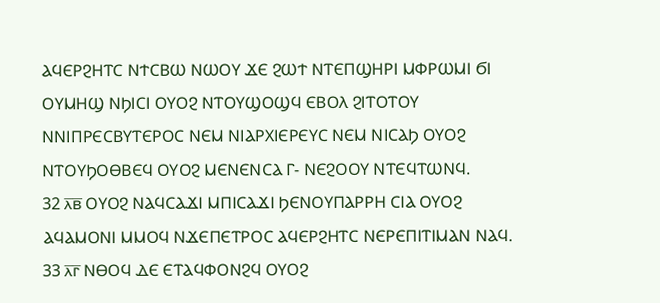ⲀϤⲈⲢϨⲎⲦⲤ ⲚϮⲤⲂⲰ ⲚⲰⲞⲨ ϪⲈ ϨⲰϮ ⲚⲦⲈⲠϢⲎⲢⲒ ⲘⲪⲢⲰⲘⲒ ϬⲒ ⲞⲨⲘⲎϢ ⲚϦⲒⲤⲒ ⲞⲨⲞϨ ⲚⲦⲞⲨϢⲞϢϤ ⲈⲂⲞⲖ ϨⲒⲦⲞⲦⲞⲨ ⲚⲚⲒⲠⲢⲈⲤⲂⲨⲦⲈⲢⲞⲤ ⲚⲈⲘ ⲚⲒⲀⲢⲬⲒⲈⲢⲈⲨⲤ ⲚⲈⲘ ⲚⲒⲤⲀϦ ⲞⲨⲞϨ ⲚⲦⲞⲨϦⲞⲐⲂⲈϤ ⲞⲨⲞϨ ⲘⲈⲚⲈⲚⲤⲀ Ⲅ- ⲚⲈϨⲞⲞⲨ ⲚⲦⲈϤⲦⲰⲚϤ.
32 ⲗ̅ⲃ̅ ⲞⲨⲞϨ ⲚⲀϤⲤⲀϪⲒ ⲘⲠⲒⲤⲀϪⲒ ϦⲈⲚⲞⲨⲠⲀⲢⲢⲎ ⲤⲒⲀ ⲞⲨⲞϨ ⲀϤⲀⲘⲞⲚⲒ ⲘⲘⲞϤ ⲚϪⲈⲠⲈⲦⲢⲞⲤ ⲀϤⲈⲢϨⲎⲦⲤ ⲚⲈⲢⲈⲠⲒⲦⲒⲘⲀⲚ ⲚⲀϤ.
33 ⲗ̅ⲅ̅ ⲚⲐⲞϤ ⲆⲈ ⲈⲦⲀϤⲪⲞⲚϨϤ ⲞⲨⲞϨ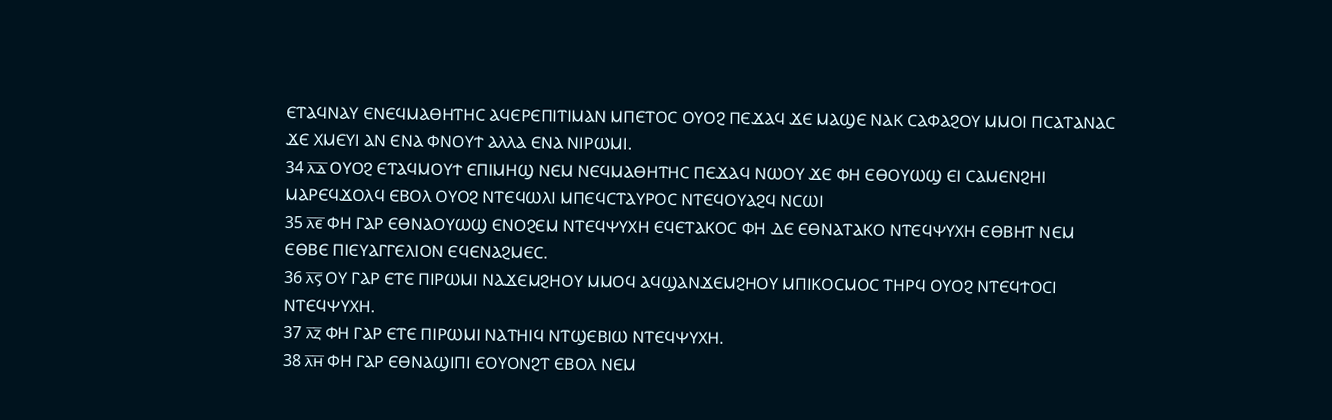ⲈⲦⲀϤⲚⲀⲨ ⲈⲚⲈϤⲘⲀⲐⲎⲦⲎⲤ ⲀϤⲈⲢⲈⲠⲒⲦⲒⲘⲀⲚ ⲘⲠⲈⲦⲞⲤ ⲞⲨⲞϨ ⲠⲈϪⲀϤ ϪⲈ ⲘⲀϢⲈ ⲚⲀⲔ ⲤⲀⲪⲀϨⲞⲨ ⲘⲘⲞⲒ ⲠⲤⲀⲦⲀⲚⲀⲤ ϪⲈ ⲬⲘⲈⲨⲒ ⲀⲚ ⲈⲚⲀ ⲪⲚⲞⲨϮ ⲀⲖⲖⲀ ⲈⲚⲀ ⲚⲒⲢⲰⲘⲒ.
34 ⲗ̅ⲇ̅ ⲞⲨⲞϨ ⲈⲦⲀϤⲘⲞⲨϮ ⲈⲠⲒⲘⲎϢ ⲚⲈⲘ ⲚⲈϤⲘⲀⲐⲎⲦⲎⲤ ⲠⲈϪⲀϤ ⲚⲰⲞⲨ ϪⲈ ⲪⲎ ⲈⲐⲞⲨⲰϢ ⲈⲒ ⲤⲀⲘⲈⲚϨⲎⲒ ⲘⲀⲢⲈϤϪⲞⲖϤ ⲈⲂⲞⲖ ⲞⲨⲞϨ ⲚⲦⲈϤⲰⲖⲒ ⲘⲠⲈϤⲤⲦⲀⲨⲢⲞⲤ ⲚⲦⲈϤⲞⲨⲀϨϤ ⲚⲤⲰⲒ
35 ⲗ̅ⲉ̅ ⲪⲎ ⲄⲀⲢ ⲈⲐⲚⲀⲞⲨⲰϢ ⲈⲚⲞϨⲈⲘ ⲚⲦⲈϤⲮⲨⲬⲎ ⲈϤⲈⲦⲀⲔⲞⲤ ⲪⲎ ⲆⲈ ⲈⲐⲚⲀⲦⲀⲔⲞ ⲚⲦⲈϤⲮⲨⲬⲎ ⲈⲐⲂⲎⲦ ⲚⲈⲘ ⲈⲐⲂⲈ ⲠⲒⲈⲨⲀⲄⲄⲈⲖⲒⲞⲚ ⲈϤⲈⲚⲀϨⲘⲈⲤ.
36 ⲗ̅ⲋ̅ ⲞⲨ ⲄⲀⲢ ⲈⲦⲈ ⲠⲒⲢⲰⲘⲒ ⲚⲀϪⲈⲘϨⲎⲞⲨ ⲘⲘⲞϤ ⲀϤϢⲀⲚϪⲈⲘϨⲎⲞⲨ ⲘⲠⲒⲔⲞⲤⲘⲞⲤ ⲦⲎⲢϤ ⲞⲨⲞϨ ⲚⲦⲈϤϮⲞⲤⲒ ⲚⲦⲈϤⲮⲨⲬⲎ.
37 ⲗ̅ⲍ̅ ⲪⲎ ⲄⲀⲢ ⲈⲦⲈ ⲠⲒⲢⲰⲘⲒ ⲚⲀⲦⲎⲒϤ ⲚⲦϢⲈⲂⲒⲰ ⲚⲦⲈϤⲮⲨⲬⲎ.
38 ⲗ̅ⲏ̅ ⲪⲎ ⲄⲀⲢ ⲈⲐⲚⲀϢⲒⲠⲒ ⲈⲞⲨⲞⲚϨⲦ ⲈⲂⲞⲖ ⲚⲈⲘ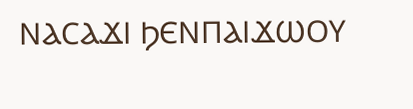ⲚⲀⲤⲀϪⲒ ϦⲈⲚⲠⲀⲒϪⲰⲞⲨ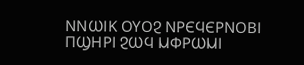ⲚⲚⲰⲒⲔ ⲞⲨⲞϨ ⲚⲢⲈϤⲈⲢⲚⲞⲂⲒ ⲠϢⲎⲢⲒ ϨⲰϤ ⲘⲪⲢⲰⲘⲒ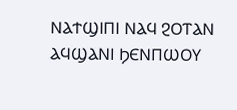ⲚⲀϮϢⲒⲠⲒ ⲚⲀϤ ϨⲞⲦⲀⲚ ⲀϤϢⲀⲚⲒ ϦⲈⲚⲠⲰⲞⲨ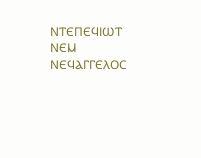ⲚⲦⲈⲠⲈϤⲒⲰⲦ ⲚⲈⲘ ⲚⲈϤⲀⲄⲄⲈⲖⲞⲤ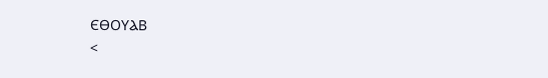ⲈⲐⲞⲨⲀⲂ
<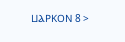ⳘⲀⲢⲔⲞⲚ 8 >